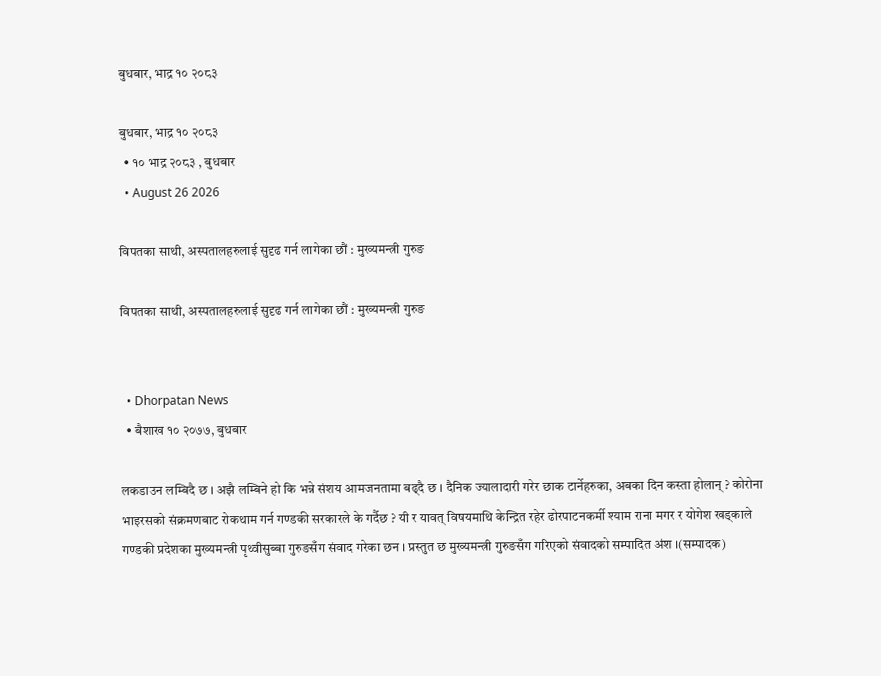बुधबार, भाद्र १० २०८३

बुधबार, भाद्र १० २०८३
  • १० भाद्र २०८३ , बुधबार
  • August 26 2026

विपतका साथी, अस्पतालहरुलाई सुदृढ गर्न लागेका छौं : मुख्यमन्त्री गुरुङ

विपतका साथी, अस्पतालहरुलाई सुदृढ गर्न लागेका छौं : मुख्यमन्त्री गुरुङ


  • Dhorpatan News
  • बैशाख १० २०७७, बुधबार

लकडाउन लम्बिदै छ । अझै लम्बिने हो कि भन्ने संशय आमजनतामा बढ्दै छ । दैनिक ज्यालादारी गरेर छाक टार्नेहरुका, अबका दिन कस्ता होलान् ? कोरोना भाइरसको संक्रमणबाट रोकथाम गर्न गण्डकी सरकारले के गर्दैछ ? यी र यावत् विषयमाथि केन्द्रित रहेर ढोरपाटनकर्मी श्याम राना मगर र योगेश खड्काले गण्डकी प्रदेशका मुख्यमन्त्री पृथ्वीसुब्बा गुरुङसँग संवाद गरेका छन । प्रस्तुत छ मुख्यमन्त्री गुरुङसँग गरिएको संवादको सम्पादित अंश ।(सम्पादक)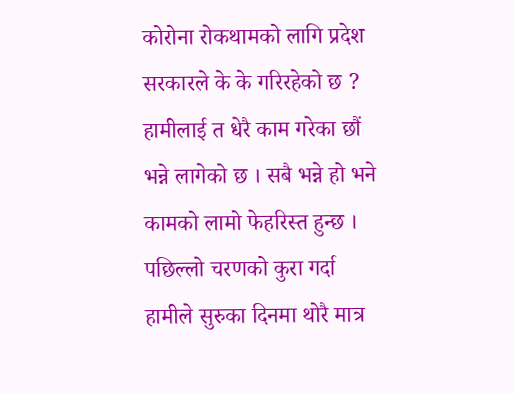कोरोना रोकथामको लागि प्रदेश सरकारले के के गरिरहेको छ ?
हामीलाई त धेरै काम गरेका छौं भन्ने लागेको छ । सबै भन्ने हो भने कामको लामो फेहरिस्त हुन्छ । पछिल्लो चरणको कुरा गर्दा हामीले सुरुका दिनमा थोरै मात्र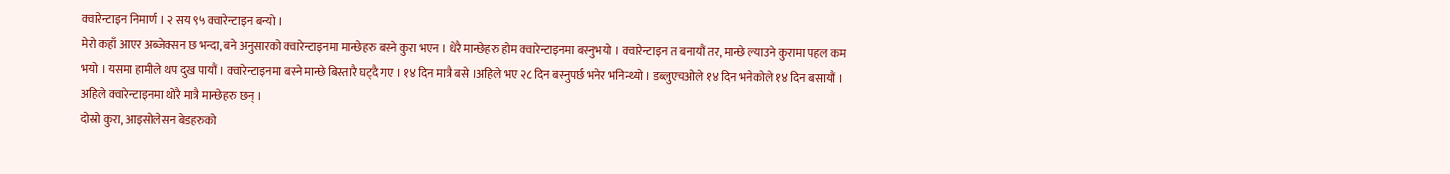क्वारेन्टाइन निमार्ण । २ सय ९५ क्वारेन्टाइन बन्यो ।
मेरो कहाँ आएर अब्जेक्सन छ भन्दा, बने अनुसारको क्वारेन्टाइनमा मान्छेहरु बस्ने कुरा भएन । धेरै मान्छेहरु होम क्वारेन्टाइनमा बस्नुभयो । क्वारेन्टाइन त बनायौं तर, मान्छे ल्याउने कुरामा पहल कम भयो । यसमा हामीले थप दुख पायौं । क्वारेन्टाइनमा बस्ने मान्छे बिस्तारै घट्दै गए । १४ दिन मात्रै बसे ।अहिले भए २८ दिन बस्नुपर्छ भनेर भनिन्थ्यो । डब्लुएचओले १४ दिन भनेकोले १४ दिन बसायौं । अहिले क्वारेन्टाइनमा थोरै मात्रै मान्छेहरु छन् ।
दोस्रो कुरा, आइसोलेसन बेडहरुको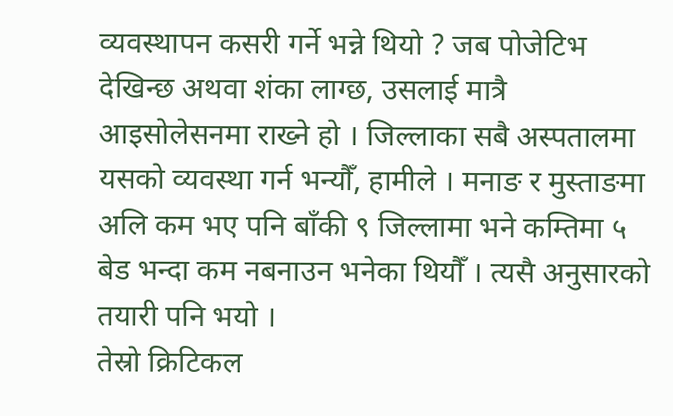व्यवस्थापन कसरी गर्ने भन्ने थियो ? जब पोजेटिभ देखिन्छ अथवा शंका लाग्छ, उसलाई मात्रै आइसोलेसनमा राख्ने हो । जिल्लाका सबै अस्पतालमा यसको व्यवस्था गर्न भन्यौँ, हामीले । मनाङ र मुस्ताङमा अलि कम भए पनि बाँकी ९ जिल्लामा भने कम्तिमा ५ बेड भन्दा कम नबनाउन भनेका थियौँ । त्यसै अनुसारको तयारी पनि भयो ।
तेस्रो क्रिटिकल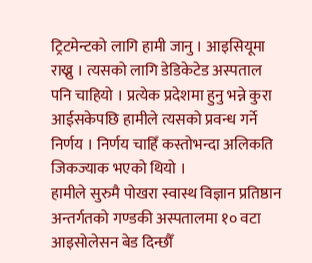ट्रिटमेन्टको लागि हामी जानु । आइसियूमा राख्नु । त्यसको लागि डेडिकेटेड अस्पताल पनि चाहियो । प्रत्येक प्रदेशमा हुनु भन्ने कुरा आईसकेपछि हामीले त्यसको प्रवन्ध गर्ने निर्णय । निर्णय चाहिँ कस्तोभन्दा अलिकति जिकज्याक भएको थियो ।
हामीले सुरुमै पोखरा स्वास्थ विज्ञान प्रतिष्ठान अन्तर्गतको गण्डकी अस्पतालमा १० वटा आइसोलेसन बेड दिन्छौँ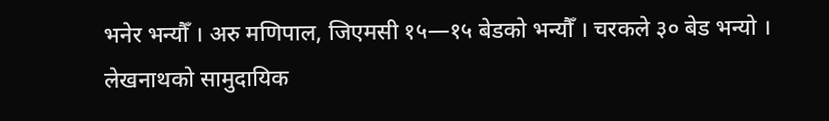भनेर भन्यौँ । अरु मणिपाल, जिएमसी १५—१५ बेडको भन्यौँ । चरकले ३० बेड भन्यो ।
लेखनाथको सामुदायिक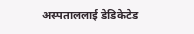अस्पताललाई डेडिकेटेड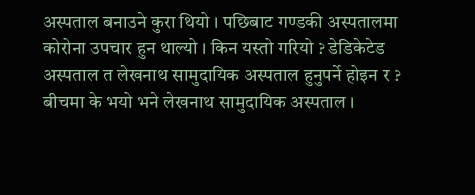अस्पताल बनाउने कुरा थियो । पछिबाट गण्डकी अस्पतालमा कोरोना उपचार हुन थाल्यो । किन यस्तो गरियो ? डेडिकेटेड अस्पताल त लेखनाथ सामुदायिक अस्पताल हुनुपर्ने होइन र ?
बीचमा के भयो भने लेखनाथ सामुदायिक अस्पताल ।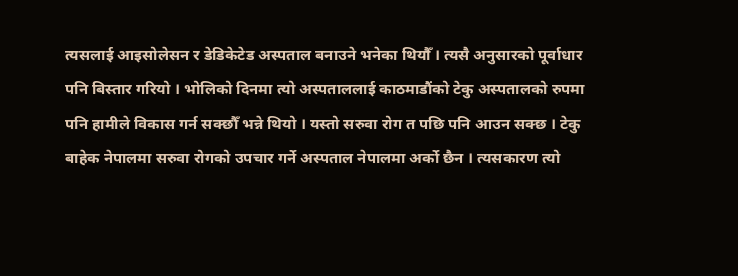त्यसलाई आइसोलेसन र डेडिकेटेड अस्पताल बनाउने भनेका थियौँ । त्यसै अनुसारको पूर्वाधार पनि बिस्तार गरियो । भोलिको दिनमा त्यो अस्पताललाई काठमाडौंको टेकु अस्पतालको रुपमा पनि हामीले विकास गर्न सक्छौँ भन्ने थियो । यस्तो सरुवा रोग त पछि पनि आउन सक्छ । टेकु बाहेक नेपालमा सरुवा रोगको उपचार गर्ने अस्पताल नेपालमा अर्को छैन । त्यसकारण त्यो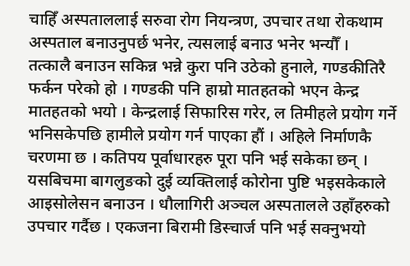चाहिँ अस्पताललाई सरुवा रोग नियन्त्रण, उपचार तथा रोकथाम अस्पताल बनाउनुपर्छ भनेर, त्यसलाई बनाउ भनेर भन्यौँ ।
तत्कालै बनाउन सकिन्न भन्ने कुरा पनि उठेको हुनाले, गण्डकीतिरै फर्कन परेको हो । गण्डकी पनि हाम्रो मातहतको भएन केन्द्र मातहतको भयो । केन्द्रलाई सिफारिस गरेर, ल तिमीहले प्रयोग गर्ने भनिसकेपछि हामीले प्रयोग गर्न पाएका हौं । अहिले निर्माणकै चरणमा छ । कतिपय पूर्वाधारहरु पूरा पनि भई सकेका छन् । यसबिचमा बागलुङको दुई व्यक्तिलाई कोरोना पुष्टि भइसकेकाले आइसोलेसन बनाउन । धौलागिरी अञ्चल अस्पतालले उहाँहरुको उपचार गर्दैछ । एकजना बिरामी डिस्चार्ज पनि भई सक्नुभयो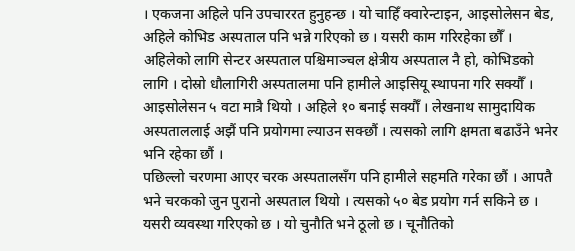। एकजना अहिले पनि उपचाररत हुनुहन्छ । यो चाहिँ क्वारेन्टाइन, आइसोलेसन बेड, अहिले कोभिड अस्पताल पनि भन्ने गरिएको छ । यसरी काम गरिरहेका छौँ ।
अहिलेको लागि सेन्टर अस्पताल पश्चिमाञ्चल क्षेत्रीय अस्पताल नै हो, कोभिडको लागि । दोस्रो धौलागिरी अस्पतालमा पनि हामीले आइसियू स्थापना गरि सक्यौँ । आइसोलेसन ५ वटा मात्रै थियो । अहिले १० बनाई सक्यौँ । लेखनाथ सामुदायिक अस्पताललाई अझैं पनि प्रयोगमा ल्याउन सक्छौं । त्यसको लागि क्षमता बढाउँने भनेर भनि रहेका छौं ।
पछिल्लो चरणमा आएर चरक अस्पतालसँग पनि हामीले सहमति गरेका छौं । आपतै भने चरकको जुन पुरानो अस्पताल थियो । त्यसको ५० बेड प्रयोग गर्न सकिने छ । यसरी व्यवस्था गरिएको छ । यो चुनौति भने ठूलो छ । चूनौतिको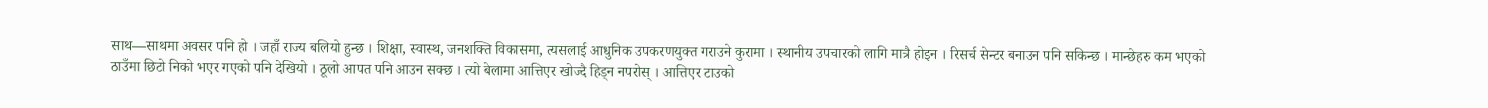साथ—साथमा अवसर पनि हो । जहाँ राज्य बलियो हुन्छ । शिक्षा, स्वास्थ, जनशक्ति विकासमा, त्यसलाई आधुनिक उपकरणयुक्त गराउने कुरामा । स्थानीय उपचारको लागि मात्रै होइन । रिसर्च सेन्टर बनाउन पनि सकिन्छ । मान्छेहरु कम भएको ठाउँमा छिटो निको भएर गएको पनि देखियो । ठूलो आपत पनि आउन सक्छ । त्यो बेलामा आत्तिएर खोज्दै हिड्न नपरोस् । आत्तिएर टाउको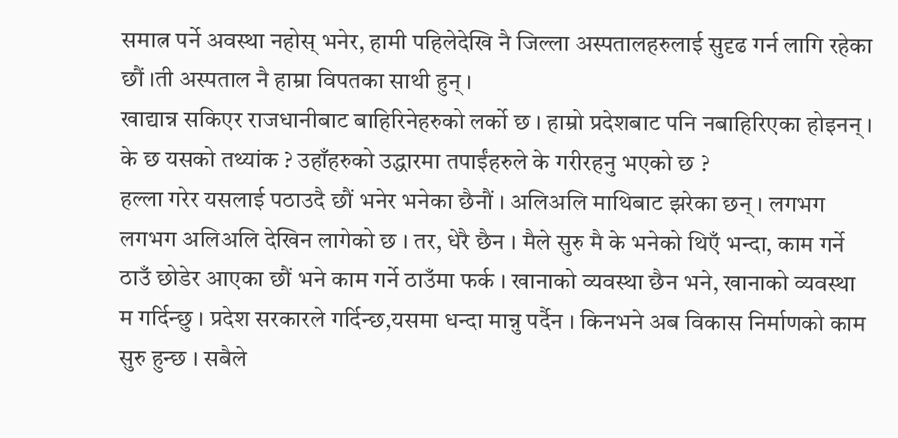समात्न पर्ने अवस्था नहोस् भनेर, हामी पहिलेदेखि नै जिल्ला अस्पतालहरुलाई सुदृढ गर्न लागि रहेका छौं ।ती अस्पताल नै हाम्रा विपतका साथी हुन् ।
खाद्यान्न सकिएर राजधानीबाट बाहिरिनेहरुको लर्को छ । हाम्रो प्रदेशबाट पनि नबाहिरिएका होइनन् । के छ यसको तथ्यांक ? उहाँहरुको उद्धारमा तपाईंहरुले के गरीरहनु भएको छ ?
हल्ला गरेर यसलाई पठाउदै छौं भनेर भनेका छैनौं । अलिअलि माथिबाट झरेका छन् । लगभग लगभग अलिअलि देखिन लागेको छ । तर, धेरै छैन । मैले सुरु मै के भनेको थिएँ भन्दा, काम गर्ने ठाउँ छोडेर आएका छौं भने काम गर्ने ठाउँमा फर्क । खानाको व्यवस्था छैन भने, खानाको व्यवस्था म गर्दिन्छु । प्रदेश सरकारले गर्दिन्छ,यसमा धन्दा मान्नु पर्दैन । किनभने अब विकास निर्माणको काम सुरु हुन्छ । सबैले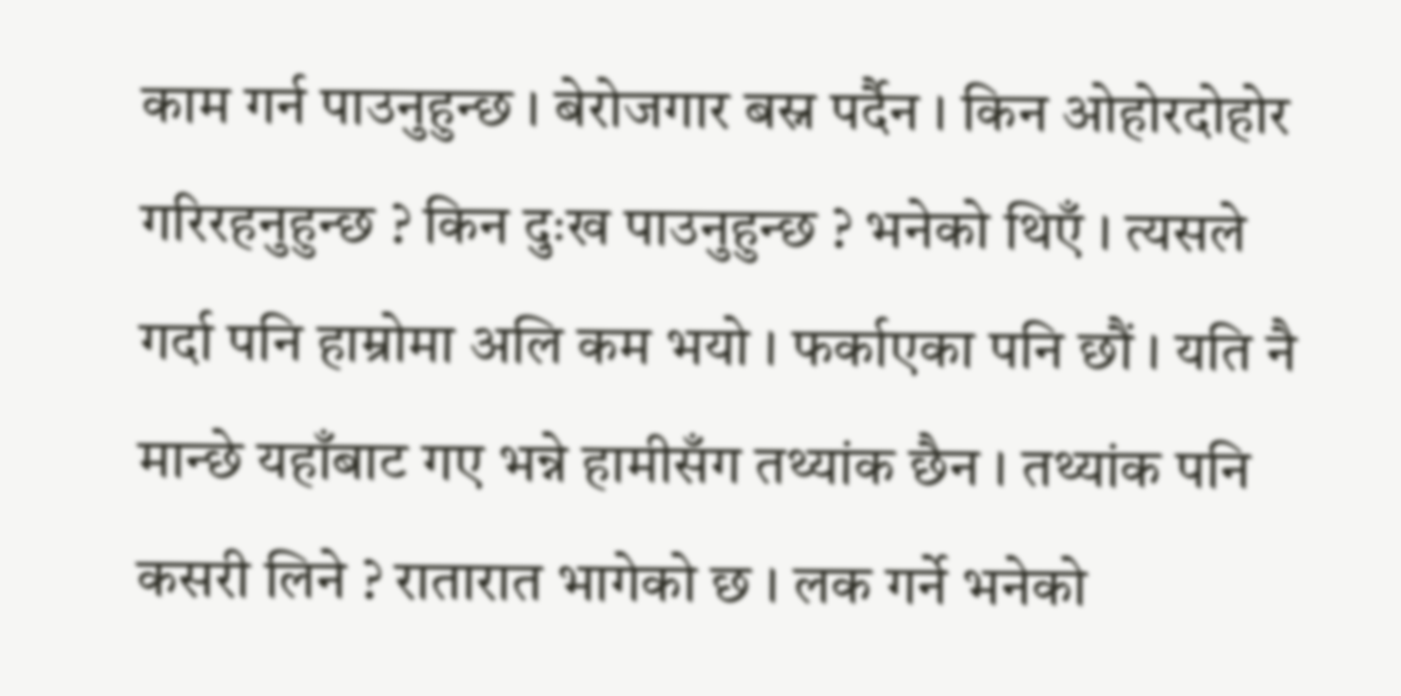काम गर्न पाउनुहुन्छ । बेरोजगार बस्न पर्दैन । किन ओहोरदोहोर गरिरहनुहुन्छ ? किन दुःख पाउनुहुन्छ ? भनेको थिएँ । त्यसले गर्दा पनि हाम्रोमा अलि कम भयो । फर्काएका पनि छौं । यति नै मान्छे यहाँबाट गए भन्ने हामीसँग तथ्यांक छैन । तथ्यांक पनि कसरी लिने ? रातारात भागेको छ । लक गर्ने भनेको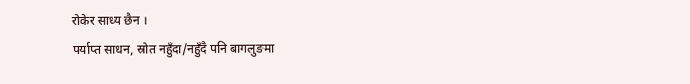रोकेर साध्य छैन ।
पर्याप्त साधन, स्रोत नहुँदा/नहुँदै पनि बागलुङमा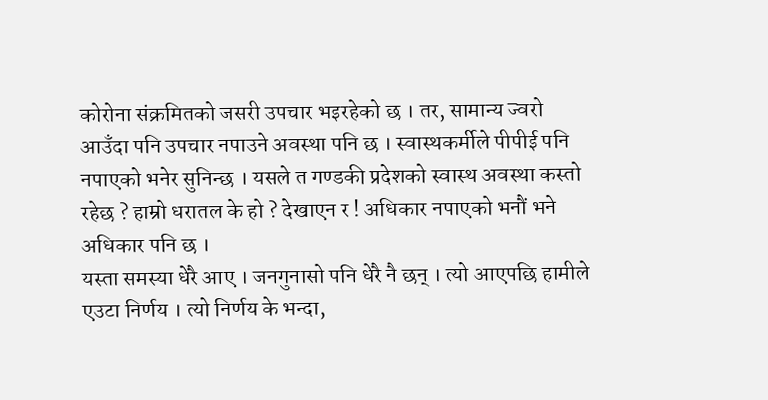कोरोना संक्रमितको जसरी उपचार भइरहेको छ । तर, सामान्य ज्वरो आउँदा पनि उपचार नपाउने अवस्था पनि छ । स्वास्थकर्मीले पीपीई पनि नपाएको भनेर सुनिन्छ । यसले त गण्डकी प्रदेशको स्वास्थ अवस्था कस्तो रहेछ ? हाम्रो धरातल के हो ? देखाएन र ! अधिकार नपाएको भनौं भने अधिकार पनि छ ।
यस्ता समस्या धेरै आए । जनगुनासो पनि धेरै नै छन् । त्यो आएपछि हामीले एउटा निर्णय । त्यो निर्णय के भन्दा,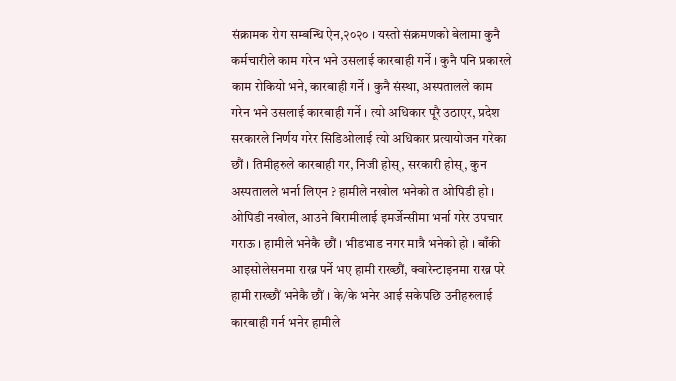संक्रामक रोग सम्बन्धि ऐन,२०२० । यस्तो संक्रमणको बेलामा कुनै कर्मचारीले काम गरेन भने उसलाई कारबाही गर्ने । कुनै पनि प्रकारले काम रोकियो भने, कारबाही गर्ने । कुनै संस्था, अस्पतालले काम गरेन भने उसलाई कारबाही गर्ने । त्यो अधिकार पूरै उठाएर, प्रदेश सरकारले निर्णय गरेर सिडिओलाई त्यो अधिकार प्रत्यायोजन गरेका छौं । तिमीहरुले कारबाही गर, निजी होस्, सरकारी होस्, कुन अस्पतालले भर्ना लिएन ? हामीले नखोल भनेको त ओपिडी हो । ओपिडी नखोल, आउने बिरामीलाई इमर्जेन्सीमा भर्ना गरेर उपचार गराऊ । हामीले भनेकै छौं । भीडभाड नगर मात्रै भनेको हो । बाँकी आइसोलेसनमा राख्न पर्ने भए हामी राख्छौं, क्वारेन्टाइनमा राख्न परे हामी राख्छौं भनेकै छौं । के/के भनेर आई सकेपछि उनीहरुलाई कारबाही गर्न भनेर हामीले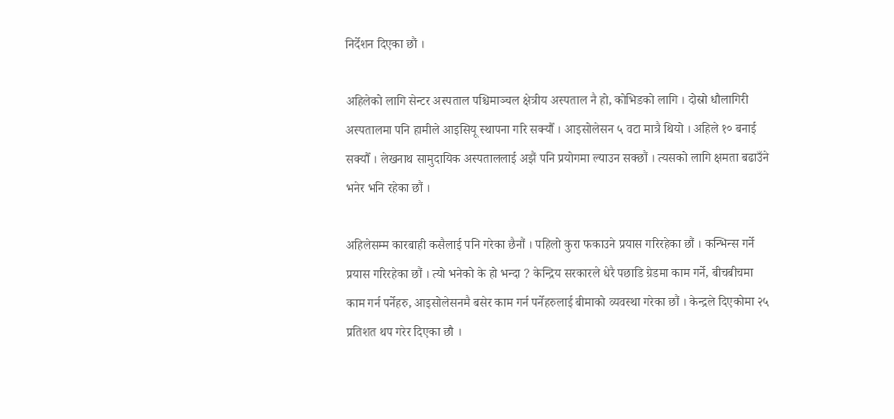निर्देशन दिएका छौं ।

अहिलेको लागि सेन्टर अस्पताल पश्चिमाञ्चल क्षेत्रीय अस्पताल नै हो, कोभिडको लागि । दोस्रो धौलागिरी अस्पतालमा पनि हामीले आइसियू स्थापना गरि सक्यौँ । आइसोलेसन ५ वटा मात्रै थियो । अहिले १० बनाई सक्यौँ । लेखनाथ सामुदायिक अस्पताललाई अझैं पनि प्रयोगमा ल्याउन सक्छौं । त्यसको लागि क्षमता बढाउँने भनेर भनि रहेका छौं ।

अहिलेसम्म कारबाही कसैलाई पनि गरेका छैनौं । पहिलो कुरा फकाउने प्रयास गरिरहेका छौं । कन्भिन्स गर्ने प्रयास गरिरहेका छौं । त्यो भनेको के हो भन्दा ? केन्द्रिय सरकारले धेरै पछाडि ग्रेडमा काम गर्ने, बीचबीचमा काम गर्न पर्नेहरु, आइसोलेसनमै बसेर काम गर्न पर्नेहरुलाई बीमाको व्यवस्था गरेका छौं । केन्द्रले दिएकोमा २५ प्रतिशत थप गरेर दिएका छौ ।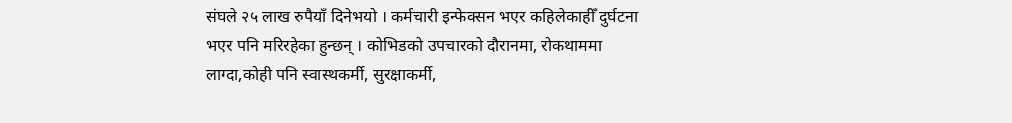संघले २५ लाख रुपैयाँ दिनेभयो । कर्मचारी इन्फेक्सन भएर कहिलेकाहीँ दुर्घटना भएर पनि मरिरहेका हुन्छन् । कोभिडको उपचारको दौरानमा, रोकथाममा लाग्दा,कोही पनि स्वास्थकर्मी, सुरक्षाकर्मी,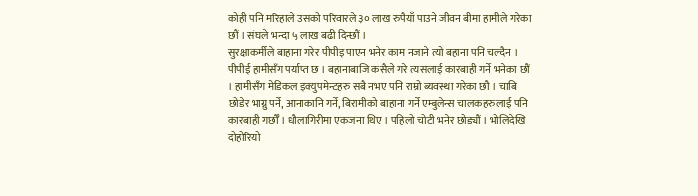कोही पनि मरिहाले उसको परिवारले ३० लाख रुपैयाँ पाउने जीवन बीमा हामीले गरेका छौं । संघले भन्दा ५ लाख बढी दिन्छौं ।
सुरक्षाकर्मीले बाहाना गरेर पीपीइ पाएन भनेर काम नजाने त्यो बहाना पनि चल्दैन । पीपीई हामीसँग पर्याप्त छ । बहानाबाजि कसैले गरे त्यसलाई कारबाही गर्ने भनेका छौं । हामीसँग मेडिकल इक्युपमेन्टहरु सबै नभए पनि राम्रो ब्यवस्था गरेका छौ । चाबि छोडेर भाग्नु पर्ने, आनाकानि गर्ने, बिरामीको बाहाना गर्ने एम्बुलेन्स चालकहरुलाई पनि कारबाही गर्छौँ । धौलागिरीमा एकजना थिए । पहिलो चोटी भनेर छोड्यौं । भोलिदेखि दोहोरियो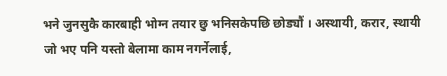भने जुनसुकै कारबाही भोग्न तयार छु भनिसकेपछि छोड्यौं । अस्थायी, करार, स्थायी जो भए पनि यस्तो बेलामा काम नगर्नेलाई,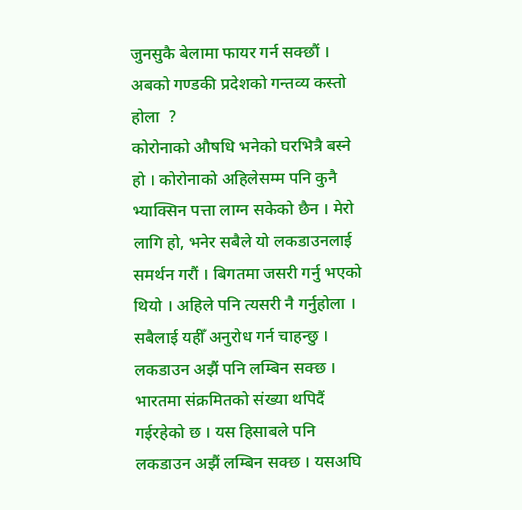जुनसुकै बेलामा फायर गर्न सक्छौं ।
अबको गण्डकी प्रदेशको गन्तव्य कस्तो होला  ?
कोरोनाको औषधि भनेको घरभित्रै बस्ने हो । कोरोनाको अहिलेसम्म पनि कुनै भ्याक्सिन पत्ता लाग्न सकेको छैन । मेरो लागि हो, भनेर सबैले यो लकडाउनलाई समर्थन गरौं । बिगतमा जसरी गर्नु भएको थियो । अहिले पनि त्यसरी नै गर्नुहोला । सबैलाई यहीँ अनुरोध गर्न चाहन्छु । लकडाउन अझैं पनि लम्बिन सक्छ । भारतमा संक्रमितको संख्या थपिदैं गईरहेको छ । यस हिसाबले पनि लकडाउन अझैं लम्बिन सक्छ । यसअघि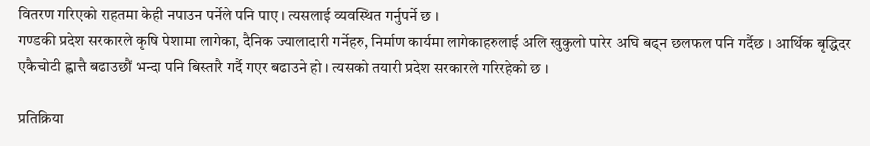वितरण गरिएको राहतमा केही नपाउन पर्नेले पनि पाए । त्यसलाई व्यवस्थित गर्नुपर्ने छ ।
गण्डकी प्रदेश सरकारले कृषि पेशामा लागेका, दैनिक ज्यालादारी गर्नेहरु, निर्माण कार्यमा लागेकाहरुलाई अलि खुकुलो पारेर अघि बढ्न छलफल पनि गर्दैछ । आर्थिक बृद्धिदर एकैचोटी ह्वात्तै बढाउछौं भन्दा पनि बिस्तारै गर्दै गएर बढाउने हो । त्यसको तयारी प्रदेश सरकारले गरिरहेको छ ।

प्रतिक्रिया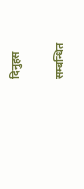दिनुहस

सम्बन्धित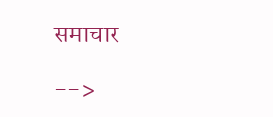समाचार

-->